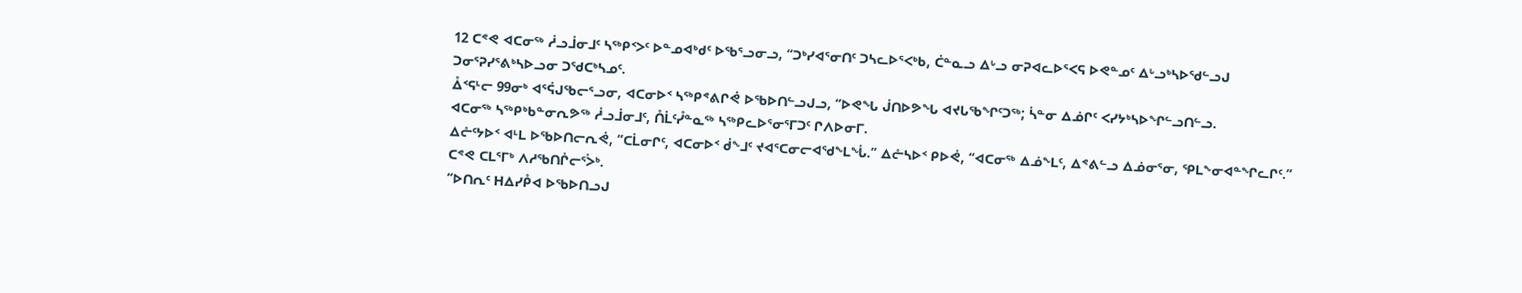12 ᑕᕝᕙ ᐊᑕᓂᖅ ᓲᓗᒨᓂᒧᑦ ᓴᖅᑭᑉᐳᑦ ᐅᓐᓄᐊᒃᑯᑦ ᐅᖃᕐᓗᓂᓗ, “ᑐᒃᓯᐊᕐᓂᑎᑦ ᑐᓴᓚᐅᕐᐸᒃᑲ, ᑖᓐᓇᓗ ᐃᒡᓗ ᓂᕈᐊᓚᐅᕐᐸᕋ ᐅᕙᓐᓄᑦ ᐃᒡᓗᒃᓴᐅᖁᓪᓗᒍ ᑐᓂᕐᕈᓯᕐᕕᒃᓴᐅᓗᓂ ᑐᖁᑕᒃᓴᓄᑦ.
ᐂᑉᕋᒻᓕ 99ᓂᒃ ᐊᕐᕌᒍᖃᓕᕐᓗᓂ, ᐊᑕᓂᐅᑉ ᓴᖅᑭᕝᕕᒋᕚ ᐅᖃᐅᑎᓪᓗᒍᓗ, “ᐅᕙᖓ ᒎᑎᐅᕗᖓ ᐊᔪᒐᖃᖏᑦᑐᖅ; ᓵᓐᓂ ᐃᓅᒋᑦ ᐸᓯᔭᒃᓴᐅᖏᓪᓗᑎᓪᓗ.
ᐊᑕᓂᖅ ᓴᖅᑭᒃᑲᓐᓂᕆᕗᖅ ᓲᓗᒨᓂᒧᑦ, ᑍᒫᑦᓮᓐᓇᖅ ᓴᖅᑭᓚᐅᕐᓂᕐᒥᑐᑦ ᒋᐱᐅᓂᒥ.
ᐃᓔᑦᔭᐅᑉ ᐊᒻᒪ ᐅᖃᐅᑎᓕᕆᕚ, “ᑕᒫᓂᒋᑦ, ᐊᑕᓂᐅᑉ ᑰᖕᒧᑦ ᔪᐊᕐᑕᓂᓕᐊᖁᖕᒪᖔ.” ᐃᓔᓴᐅᑉ ᑭᐅᕚ, “ᐊᑕᓂᖅ ᐃᓅᖕᒪᑦ, ᐃᕝᕕᓪᓗ ᐃᓅᓂᕐᓂ, ᕿᒪᖕᓂᐊᓐᖏᓚᒋᑦ.” ᑕᕝᕙ ᑕᒪᕐᒥᒃ ᐱᓱᖃᑎᒌᓕᕐᐴᒃ.
“ᐅᑎᕆᑦ ᕼᐃᓯᑬᐊ ᐅᖃᐅᑎᓗᒍ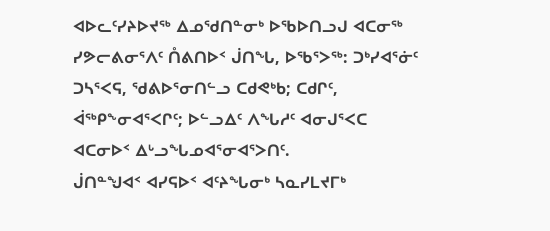ᐊᐅᓚᑦᓯᔨᐅᔪᖅ ᐃᓄᖁᑎᓐᓂᒃ ᐅᖃᐅᑎᓗᒍ ᐊᑕᓂᖅ ᓯᕗᓕᕕᓂᕐᐱᑦ ᑍᕕᑎᐅᑉ ᒎᑎᖓ, ᐅᖃᕐᐳᖅ: ᑐᒃᓯᐊᕐᓃᑦ ᑐᓴᕐᐸᕋ, ᖁᕕᐅᕐᓂᑎᓪᓗ ᑕᑯᕙᒃᑲ; ᑕᑯᒋᑦ, ᐋᖅᑭᖕᓂᐊᕐᐸᒋᑦ; ᐅᓪᓗᐃᑦ ᐱᖓᓱᑦ ᐊᓂᒍᕐᐸᑕ ᐊᑕᓂᐅᑉ ᐃᒡᓗᖓᓄᐊᕐᓂᐊᕐᐳᑎᑦ.
ᒎᑎᓐᖑᐊᑉ ᐊᓯᕋᐅᑉ ᐊᑦᔨᖓᓂᒃ ᓴᓇᓯᒪᔪᒥᒃ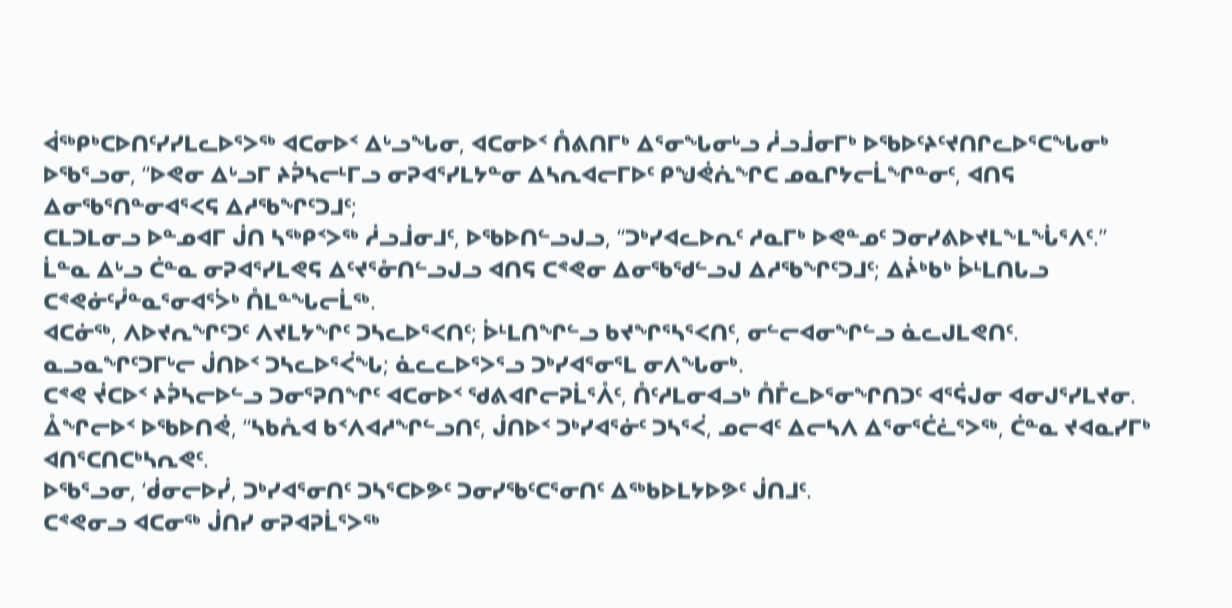ᐋᖅᑭᒃᑕᐅᑎᑦᓯᓯᒪᓚᐅᕐᐳᖅ ᐊᑕᓂᐅᑉ ᐃᒡᓗᖓᓂ, ᐊᑕᓂᐅᑉ ᑍᕕᑎᒥᒃ ᐃᕐᓂᖓᓂᒡᓗ ᓲᓗᒨᓂᒥᒃ ᐅᖃᐅᑦᔨᑦᔪᑎᒋᓚᐅᕐᑕᖓᓂᒃ ᐅᖃᕐᓗᓂ, “ᐅᕙᓂ ᐃᒡᓗᒥ ᔨᕉᓴᓕᒻᒥᓗ ᓂᕈᐊᕐᓯᒪᔭᓐᓂ ᐃᓴᕆᐊᓕᒥᐅᑦ ᑭᖑᕚᕇᖏᑕ ᓄᓇᒋᔭᓕᒫᖏᓐᓂᑦ, ᐊᑎᕋ ᐃᓂᖃᕐᑎᓐᓂᐊᕐᐸᕋ ᐃᓱᖃᖏᑦᑐᒧᑦ;
ᑕᒪᑐᒪᓂᓗ ᐅᓐᓄᐊᒥ ᒎᑎ ᓴᖅᑭᑉᐳᖅ ᓲᓗᒨᓂᒧᑦ, ᐅᖃᐅᑎᓪᓗᒍᓗ, “ᑐᒃᓯᐊᓚᐅᕆᑦ ᓱᓇᒥᒃ ᐅᕙᓐᓄᑦ ᑐᓂᓯᕕᐅᔪᒪᖕᒪᖔᕐᐱᑦ.”
ᒫᓐᓇ ᐃᒡᓗ ᑖᓐᓇ ᓂᕈᐊᕐᓯᒪᕙᕋ ᐃᑦᔪᕐᓁᑎᓪᓗᒍᓗ ᐊᑎᕋ ᑕᕝᕙᓂ ᐃᓂᖃᖁᓪᓗᒍ ᐃᓱᖃᖏᑦᑐᒧᑦ; ᐃᔩᒃᑲᒃ ᐆᒻᒪᑎᒐᓗ ᑕᕝᕙᓃᑦᓮᓐᓇᕐᓂᐊᕐᐴᒃ ᑍᒪᓐᖓᓕᒫᖅ.
ᐊᑕᓃᖅ, ᐱᐅᔪᕆᖏᑦᑐᑦ ᐱᔪᒪᔭᖏᑦ ᑐᓴᓚᐅᕐᐸᑎᑦ; ᐆᒻᒪᑎᖏᓪᓗ ᑲᔪᖏᕐᓴᕐᐸᑎᑦ, ᓂᓪᓕᐊᓂᖏᓪᓗ ᓈᓚᒍᒪᕙᑎᑦ.
ᓇᓗᓇᖏᑦᑐᒥᒡᓕ ᒎᑎᐅᑉ ᑐᓴᓚᐅᕐᐹᖓ; ᓈᓚᓚᐅᕐᐳᕐᓗ ᑐᒃᓯᐊᕐᓂᕐᒪ ᓂᐱᖓᓂᒃ.
ᑕᕝᕙ ᔫᑕᐅᑉ ᔨᕉᓴᓕᐅᓪᓗ ᑐᓂᕐᕈᑎᖏᑦ ᐊᑕᓂᐅᑉ ᖁᕕᐊᒋᓕᕈᒫᕐᐰᑦ, ᑍᑦᓱᒪᓂᐊᓗᒃ ᑍᒤᓚᐅᕐᓂᖏᑎᑐᑦ ᐊᕐᕌᒍᓂ ᐊᓂᒍᕐᓯᒪᔪᓂ.
ᐂᖏᓕᐅᑉ ᐅᖃᐅᑎᕚ, “ᓴᑲᕅᐊ ᑲᑉᐱᐊᓱᖏᓪᓗᑎᑦ, ᒎᑎᐅᑉ ᑐᒃᓯᐊᕐᓃᑦ ᑐᓴᕐᐹ, ᓄᓕᐊᑦ ᐃᓕᓴᐱ ᐃᕐᓂᕐᑖᓛᕐᐳᖅ, ᑖᓐᓇ ᔪᐊᓇᓯᒥᒃ ᐊᑎᕐᑕᑎᑕᒃᓴᕆᕙᑦ.
ᐅᖃᕐᓗᓂ, ‘ᑰᓂᓕᐅᓰ, ᑐᒃᓯᐊᕐᓂᑎᑦ ᑐᓴᕐᑕᐅᕗᑦ ᑐᓂᓯᖃᑦᑕᕐᓂᑎᑦ ᐃᖅᑲᐅᒪᔭᐅᕗᑦ ᒎᑎᒧᑦ.
ᑕᕝᕙᓂᓗ ᐊᑕᓂᖅ ᒎᑎᓯ ᓂᕈᐊᕈᒫᕐᐳᖅ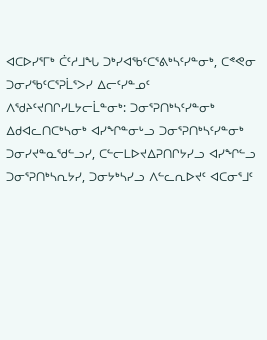ᐊᑕᐅᓯᕐᒥᒃ ᑖᑦᓱᒧᖓ ᑐᒃᓯᐊᖃᑦᑕᕐᕕᒃᓴᑦᓯᓐᓂᒃ, ᑕᕝᕙᓂ ᑐᓂᓯᖃᑦᑕᕐᕈᒫᕐᐳᓯ ᐃᓕᑦᓯᓐᓄᑦ ᐱᖁᔨᑦᔪᑎᒋᓯᒪᔭᓕᒫᓐᓂᒃ: ᑐᓂᕐᕈᑎᒃᓴᑦᓯᓐᓂᒃ ᐃᑯᐊᓚᑎᑕᒃᓴᓂᒃ ᐊᓯᖏᓐᓂᒡᓗ ᑐᓂᕐᕈᑎᒃᓴᑦᓯᓐᓂᒃ ᑐᓂᓯᔪᓐᓇᖁᓪᓗᓯ, ᑕᓪᓕᒪᐅᔪᐃᕈᑎᒋᔭᓯᓗ ᐊᓯᖏᓪᓗ ᑐᓂᕐᕈᑎᒃᓴᕆᔭᓯ, ᑐᓂᔭᒃᓴᓯᓗ ᐱᓪᓚᕆᐅᔪᑦ ᐊᑕᓂᕐᒧᑦ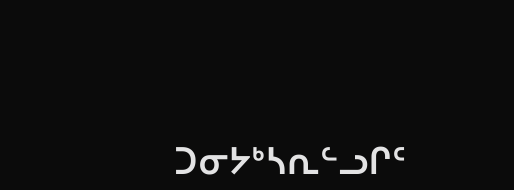ᑐᓂᔭᒃᓴᕆᓪᓗᒋᑦ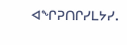ᐊᖏᕈᑎᒋᓯᒪᔭᓯ.